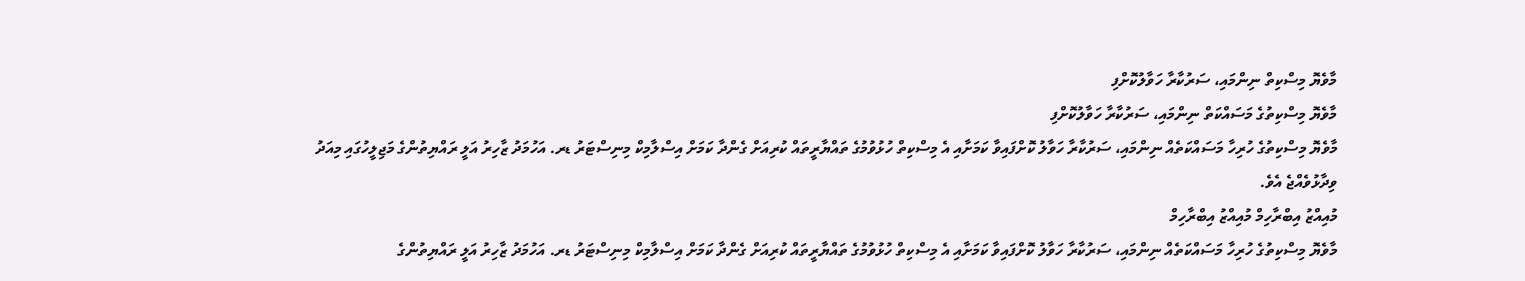މާވެޔޮ މިސްކިތް ނިންމައި، ސަރުކާރާ ހަވާލުކޮށްފި
މާވެޔޮ މިސްކިތުގެ މަސައްކަތް ނިންމައި، ސަރުކާރާ ހަވާލުކޮށްފި
މާވެޔޮ މިސްކިތުގެ ހުރިހާ މަސައްކަތެއް ނިންމައި، ސަރުކާރާ ހަވާލު ކޮށްފައިވާ ކަމަށާއި އެ މިސްކިތް ހުޅުވުމުގެ ތައްޔާރީތައް ކުރިއަށް ގެންދާ ކަމަށް އިސްލާމިކް މިނިސްޓަރު ޑރ. އަހުމަދު ޒާހިރު އަލީ ރައްޔިތުންގެ މަޖިލީހުގައި މިއަދު ވިދާޅުވެއްޖެ އެވެ.
މުއިއްޒު އިބްރާހިމް މުއިއްޒު އިބްރާހިމް
މާވެޔޮ މިސްކިތުގެ ހުރިހާ މަސައްކަތެއް ނިންމައި، ސަރުކާރާ ހަވާލު ކޮށްފައިވާ ކަމަށާއި އެ މިސްކިތް ހުޅުވުމުގެ ތައްޔާރީތައް ކުރިއަށް ގެންދާ ކަމަށް އިސްލާމިކް މިނިސްޓަރު ޑރ. އަހުމަދު ޒާހިރު އަލީ ރައްޔިތުންގެ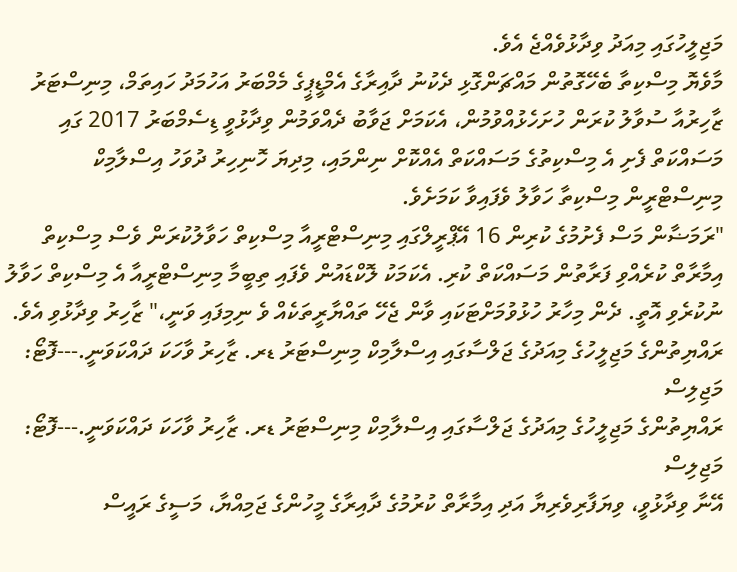މަޖިލީހުގައި މިއަދު ވިދާޅުވެއްޖެ އެވެ.
މާވެޔޮ މިސްކިތާ ބެހޭގޮތުން މައްޗަންގޮޅި ދެކުނު ދާއިރާގެ އެމްޑީޕީގެ މެމްބަރު އަހުމަދު ހައިތަމް، މިނިސްޓަރު ޒާހިރުއާ ސުވާލު ކުރަން ހުށަހެޅުއްވުމުން، އެކަމަށް ޖަވާބު ދެއްވަމުން ވިދާޅުވީ ޑިސެމްބަރު 2017 ގައި މަސައްކަތް ފެށި އެ މިސްކިތުގެ މަސައްކަތް އެއްކޮށް ނިންމައި، މިދިޔަ ހޮނިހިރު ދުވަހު އިސްލާމިކް މިނިސްޓްރީން މިސްކިތާ ހަވާލު ވެފައިވާ ކަމަށެވެ.
"ރަމަޟާން މަސް ފެށުމުގެ ކުރިން 16 އޭޕްރީލްގައި މިނިސްޓްރީއާ މިސްކިތް ހަވާލުކުރަން ވެސް މިސްކިތް އިމާރާތް ކުރެއްވި ފަރާތުން މަސައްކަތް ކުރި. އެކަމަކު ލޮކްޑައުން ވެފައި ތިބީމާ މިނިސްޓްރީއާ އެ މިސްކިތް ހަވާލު ނުކުރެވި އޮތީ. ދެން މިހާރު ހުޅުވުމަށްޓަކައި ވާން ޖެހޭ ތައްޔާރީތަކެއް ވެ ނިމިފައި ވަނީ،" ޒާހިރު ވިދާޅުވި އެވެ.
ރައްޔިތުންގެ މަޖިލީހުގެ މިއަދުގެ ޖަލްސާގައި އިސްލާމިކް މިނިސްޓަރު ޑރ. ޒާހިރު ވާހަކަ ދައްކަވަނީ.---ފޮޓޯ: މަޖިލިސް
ރައްޔިތުންގެ މަޖިލީހުގެ މިއަދުގެ ޖަލްސާގައި އިސްލާމިކް މިނިސްޓަރު ޑރ. ޒާހިރު ވާހަކަ ދައްކަވަނީ.---ފޮޓޯ: މަޖިލިސް
އޭނާ ވިދާޅުވީ، ވިޔަފާރިވެރިޔާ އަދި އިމާރާތް ކުރުމުގެ ދާއިރާގެ މީހުންގެ ޖަމިއްޔާ، މަސީގެ ރައީސް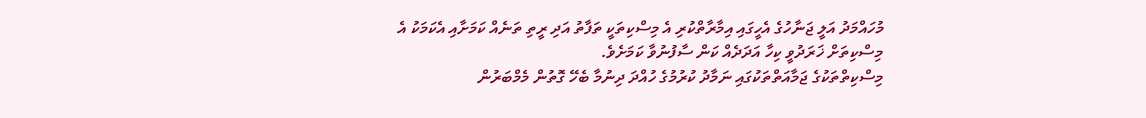މުހައްމަދު އަލީ ޖަނާހުގެ އެހީގައި އިމާރާތްކުރި އެ މިސްކިތަކީ ތަފާތު އަދި ރީތި ތަނެއް ކަމަށާއި އެކަމަކު އެ މިސްކިތަށް ޚަރަދުވީ ކިހާ އަދަދެއް ކަން ސާފުނުވާ ކަމަށެވެ.
މިސްކިތްތަކުގެ ޖަމާއަތްތަކުގައި ނަމާދު ކުރުމުގެ ހުއްދަ ދިނުމާ ބެހޭ ގޮތުން މެމްބަރުން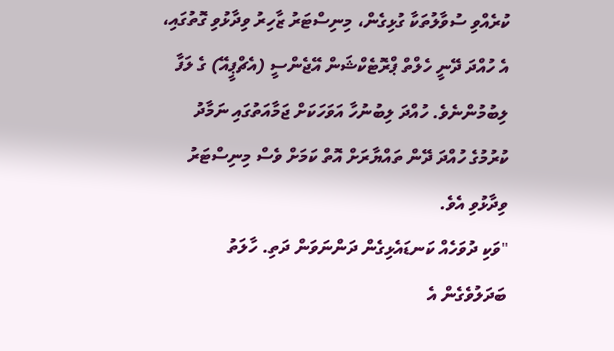ކުރެއްވި ސުވާލުތަކާ ގުޅިގެން، މިނިސްޓަރު ޒާހިރު ވިދާޅުވި ގޮތުގައި، އެ ހުއްދަ ދޭނީ ހެލްތް ޕްރޮޓެކްޝަން އޭޖެންސީ (އެޗްޕީއޭ) ގެ ލަފާ ލިބުމުންނެވެ. ހުއްދަ ލިބުނުހާ އަވަހަކަށް ޖަމާއަތުގައި ނަމާދު ކުރުމުގެ ހުއްދަ ދޭން ތައްޔާރަށް އޮތް ކަމަށް ވެސް މިނިސްޓަރު ވިދާޅުވި އެވެ.
"ވަކި ދުވަހެއް ކަނޑައެޅިގެން ދަންނަވަން ދަތި. ހާލަތު ބަދަލުވެގެން އެ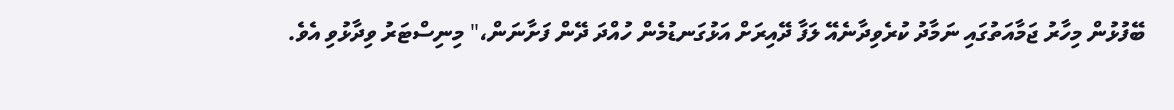ބޭފުޅުން މިހާރު ޖަމާއަތުގައި ނަމާދު ކުރެވިދާނެއޭ ލަފާ ދޭއިރަށް އަޅުގަނޑުމެން ހުއްދަ ދޭން ފަށާނަން،" މިނިސްޓަރު ވިދާޅުވި އެވެ.